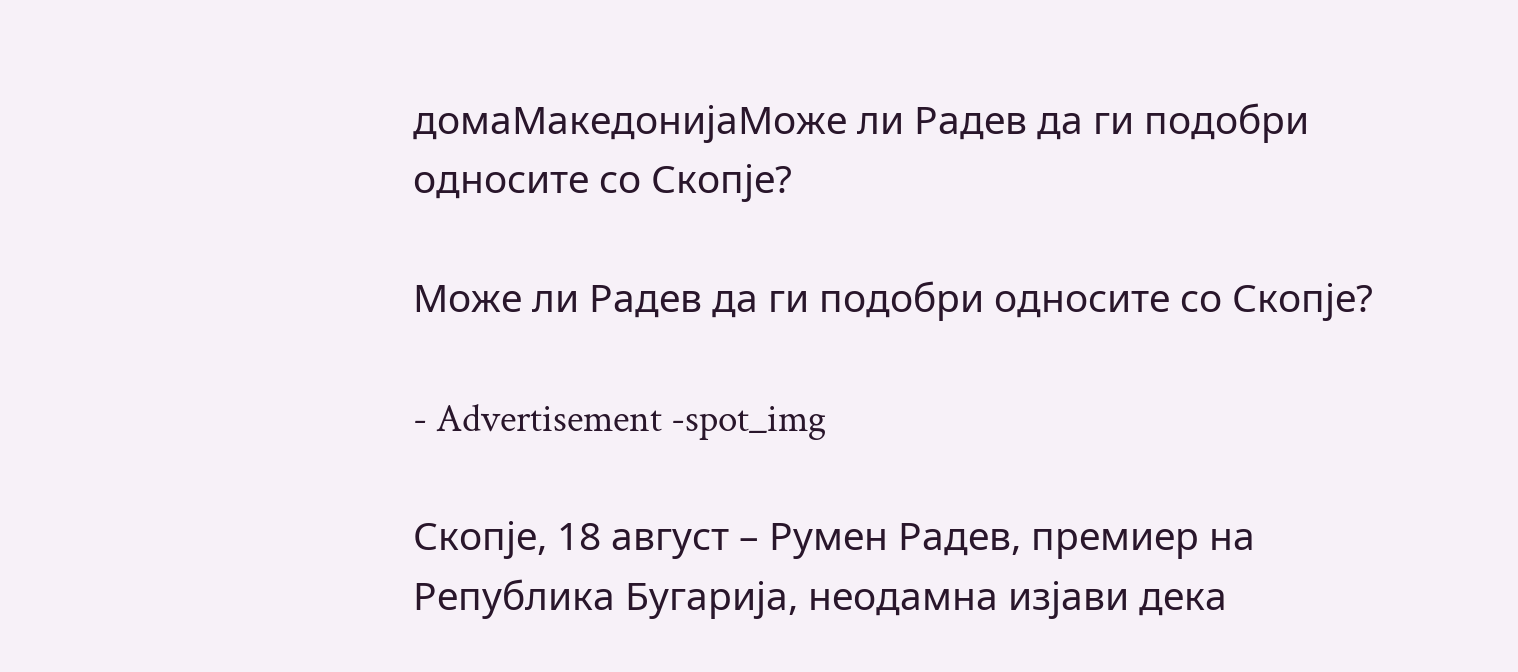домаМакедонијаМоже ли Радев да ги подобри односите со Скопје?

Може ли Радев да ги подобри односите со Скопје?

- Advertisement -spot_img

Скопје, 18 август – Румен Радев, премиер на Република Бугарија, неодамна изјави дека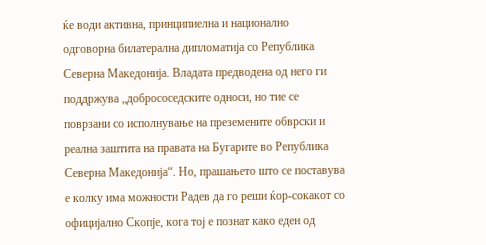ќе води активна, принципиелна и национално одговорна билатерална дипломатија со Република Северна Македонија. Владата предводена од него ги поддржува „добрососедските односи, но тие се поврзани со исполнување на преземените обврски и реална заштита на правата на Бугарите во Република Северна Македонија“. Но, прашањето што се поставува е колку има можности Радев да го реши ќор-сокакот со официјално Скопје, кога тој е познат како еден од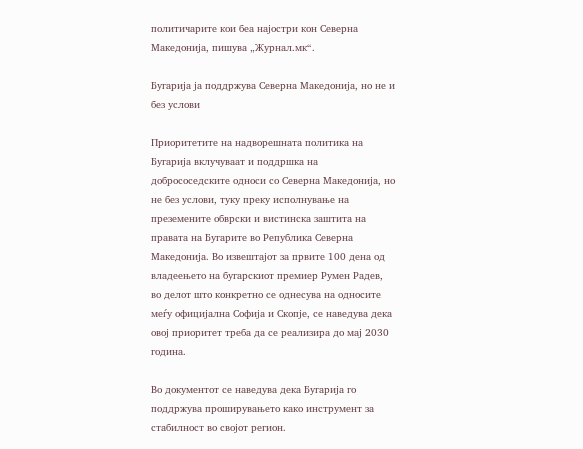политичарите кои беа најостри кон Северна Македонија, пишува „Журнал.мк“.

Бугарија ја поддржува Северна Македонија, но не и без услови

Приоритетите на надворешната политика на Бугарија вклучуваат и поддршка на добрососедските односи со Северна Македонија, но не без услови, туку преку исполнување на преземените обврски и вистинска заштита на правата на Бугарите во Република Северна Македонија. Во извештајот за првите 100 дена од владеењето на бугарскиот премиер Румен Радев, во делот што конкретно се однесува на односите меѓу официјална Софија и Скопје, се наведува дека овој приоритет треба да се реализира до мај 2030 година.

Во документот се наведува дека Бугарија го поддржува проширувањето како инструмент за стабилност во својот регион.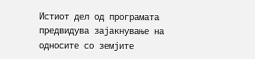Истиот дел од програмата предвидува зајакнување на односите со земјите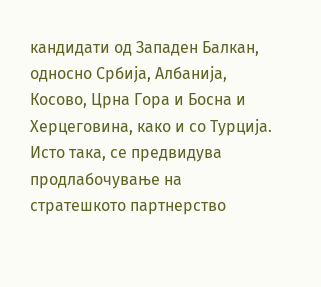кандидати од Западен Балкан, односно Србија, Албанија, Косово, Црна Гора и Босна и Херцеговина, како и со Турција. Исто така, се предвидува продлабочување на стратешкото партнерство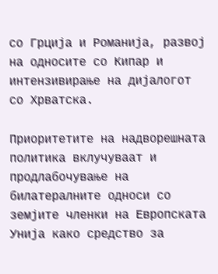со Грција и Романија, развој на односите со Кипар и интензивирање на дијалогот со Хрватска.

Приоритетите на надворешната политика вклучуваат и продлабочување на билатералните односи со земјите членки на Европската Унија како средство за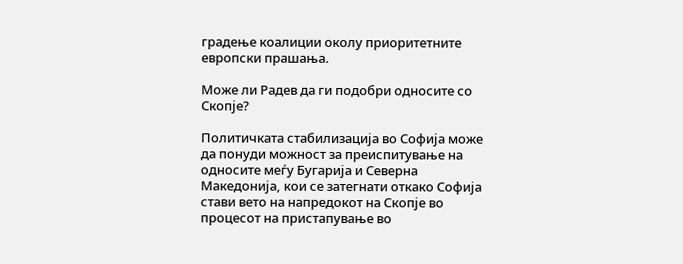градење коалиции околу приоритетните европски прашања.

Може ли Радев да ги подобри односите со Скопје?

Политичката стабилизација во Софија може да понуди можност за преиспитување на односите меѓу Бугарија и Северна Македонија, кои се затегнати откако Софија стави вето на напредокот на Скопје во процесот на пристапување во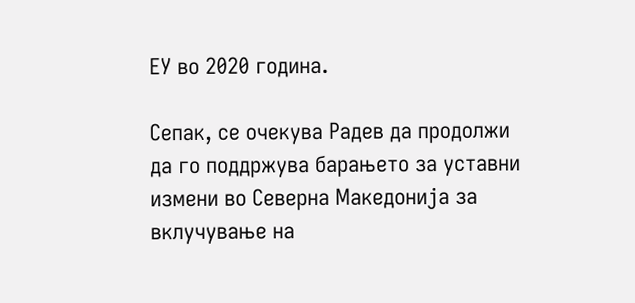ЕУ во 2020 година.

Сепак, се очекува Радев да продолжи да го поддржува барањето за уставни измени во Северна Македонија за вклучување на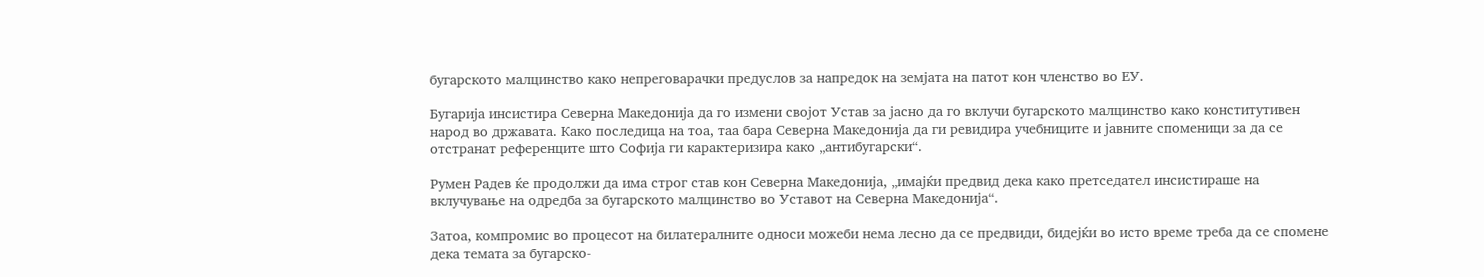бугарското малцинство како непреговарачки предуслов за напредок на земјата на патот кон членство во ЕУ.

Бугарија инсистира Северна Македонија да го измени својот Устав за јасно да го вклучи бугарското малцинство како конститутивен народ во државата. Како последица на тоа, таа бара Северна Македонија да ги ревидира учебниците и јавните споменици за да се отстранат референците што Софија ги карактеризира како „антибугарски“.

Румен Радев ќе продолжи да има строг став кон Северна Македонија, „имајќи предвид дека како претседател инсистираше на вклучување на одредба за бугарското малцинство во Уставот на Северна Македонија“.

Затоа, компромис во процесот на билатералните односи можеби нема лесно да се предвиди, бидејќи во исто време треба да се спомене дека темата за бугарско-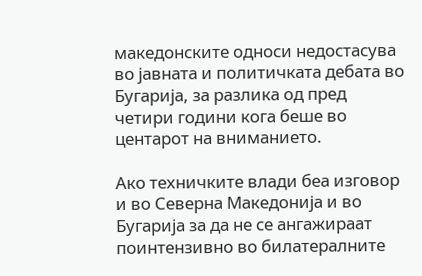македонските односи недостасува во јавната и политичката дебата во Бугарија, за разлика од пред четири години кога беше во центарот на вниманието.

Ако техничките влади беа изговор и во Северна Македонија и во Бугарија за да не се ангажираат поинтензивно во билатералните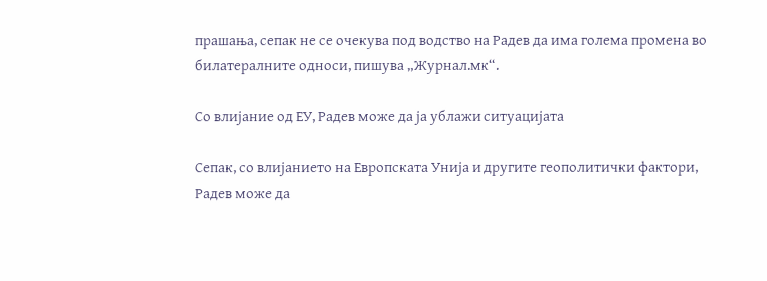прашања, сепак не се очекува под водство на Радев да има голема промена во билатералните односи, пишува „Журнал.мк“.

Со влијание од ЕУ, Радев може да ја ублажи ситуацијата

Сепак, со влијанието на Европската Унија и другите геополитички фактори, Радев може да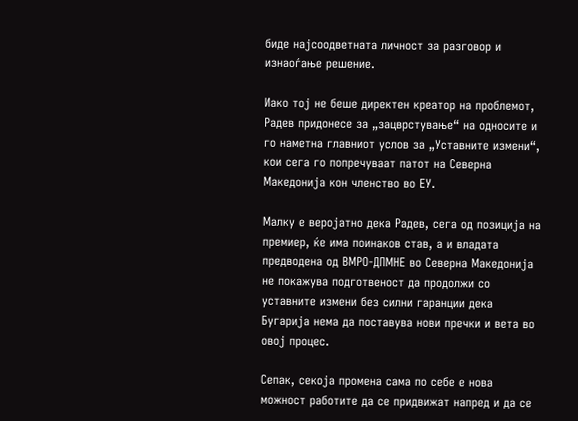биде најсоодветната личност за разговор и изнаоѓање решение.

Иако тој не беше директен креатор на проблемот, Радев придонесе за „зацврстување“ на односите и го наметна главниот услов за „Уставните измени“, кои сега го попречуваат патот на Северна Македонија кон членство во ЕУ.

Малку е веројатно дека Радев, сега од позиција на премиер, ќе има поинаков став, а и владата предводена од ВМРО-ДПМНЕ во Северна Македонија не покажува подготвеност да продолжи со уставните измени без силни гаранции дека Бугарија нема да поставува нови пречки и вета во овој процес.

Сепак, секоја промена сама по себе е нова можност работите да се придвижат напред и да се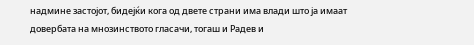надмине застојот, бидејќи кога од двете страни има влади што ја имаат довербата на мнозинството гласачи, тогаш и Радев и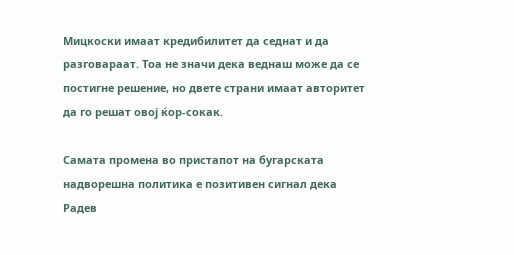Мицкоски имаат кредибилитет да седнат и да разговараат. Тоа не значи дека веднаш може да се постигне решение, но двете страни имаат авторитет да го решат овој ќор-сокак.

Самата промена во пристапот на бугарската надворешна политика е позитивен сигнал дека Радев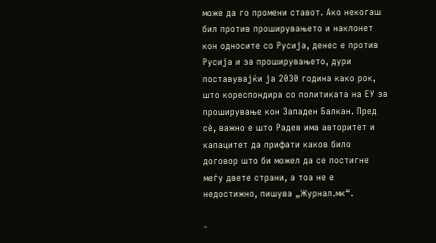може да го промени ставот. Ако некогаш бил против проширувањето и наклонет кон односите со Русија, денес е против Русија и за проширувањето, дури поставувајќи ја 2030 година како рок, што кореспондира со политиката на ЕУ за проширување кон Западен Балкан. Пред сè, важно е што Радев има авторитет и капацитет да прифати каков било договор што би можел да се постигне меѓу двете страни, а тоа не е недостижно, пишува „Журнал.мк“.

-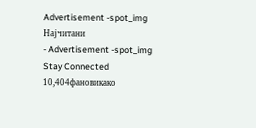Advertisement -spot_img
Најчитани
- Advertisement -spot_img
Stay Connected
10,404фановикако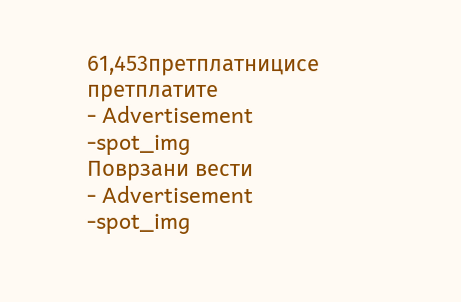61,453претплатницисе претплатите
- Advertisement -spot_img
Поврзани вести
- Advertisement -spot_img